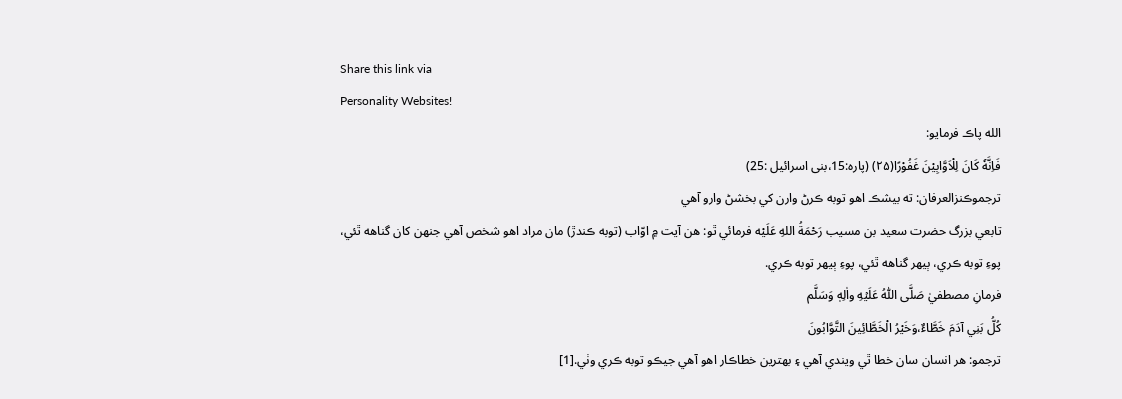Share this link via
Personality Websites!
الله پاڪ فرمايو:
فَاِنَّهٗ كَانَ لِلْاَوَّابِیْنَ غَفُوْرًا(۲۵) (پارہ:15،بنی اسرائیل :25)
ترجموڪنزالعرفان: ته بيشڪ اهو توبه ڪرڻ وارن کي بخشڻ وارو آهي
تابعي بزرگ حضرت سعيد بن مسيب رَحْمَةُ اللهِ عَلَيْه فرمائي ٿو: هن آيت ۾ اوّاب (توبه ڪندڙ) مان مراد اهو شخص آهي جنهن کان گناهه ٿئي، پوءِ توبه ڪري، ٻيهر گناهه ٿئي، پوءِ ٻيهر توبه ڪري.
فرمانِ مصطفيٰ صَلَّى اللّٰهُ عَلَيۡهِ واٰلِهٖ وَسَلَّم
كُلُّ بَنِي آدَمَ خَطَّاءٌ،وَخَيْرُ الْخَطَّائِينَ التَّوَّابُونَ
ترجمو: هر انسان سان خطا ٿي ويندي آهي ۽ بهترين خطاڪار اهو آهي جيڪو توبه ڪري وٺي.[1]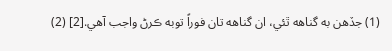(1) جڏهن به گناهه ٿئي، ان گناهه تان فوراً توبه ڪرڻ واجب آهي.[2] (2)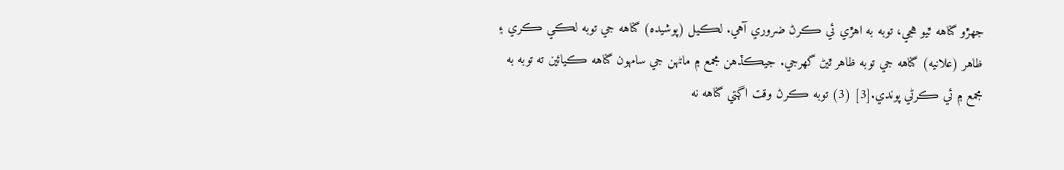جهڙو گناهه ٿيو هجي، توبه به اهڙي ئي ڪرڻ ضروري آهي. لڪيل (پوشيده) گناهه جي توبه لڪي ڪري ۽ ظاهر (علانيه) گناهه جي توبه ظاهر ٿيڻ گهرجي. جيڪڏهن مجمع ۾ ماڻهن جي سامهون گناهه ڪيائين ته توبه به مجمع ۾ ئي ڪرڻي پوندي.[3] (3) توبه ڪرڻ وقت اڳتي گناهه نه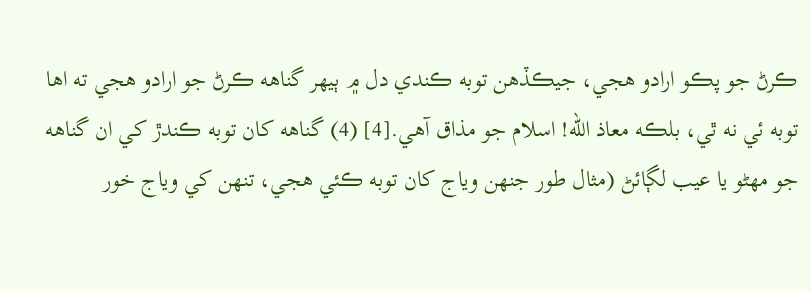ڪرڻ جو پڪو ارادو هجي، جيڪڏهن توبه ڪندي دل ۾ ٻيهر گناهه ڪرڻ جو ارادو هجي ته اها توبه ئي نه ٿي، بلڪه معاذ الله! اسلام جو مذاق آهي.[4] (4) گناهه کان توبه ڪندڙ کي ان گناهه جو مهڻو يا عيب لڳائڻ (مثال طور جنهن وياج کان توبه ڪئي هجي، تنهن کي وياج خور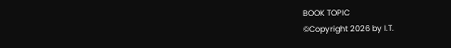BOOK TOPIC
©Copyright 2026 by I.T.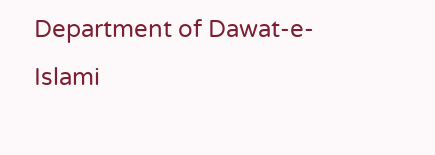Department of Dawat-e-Islami